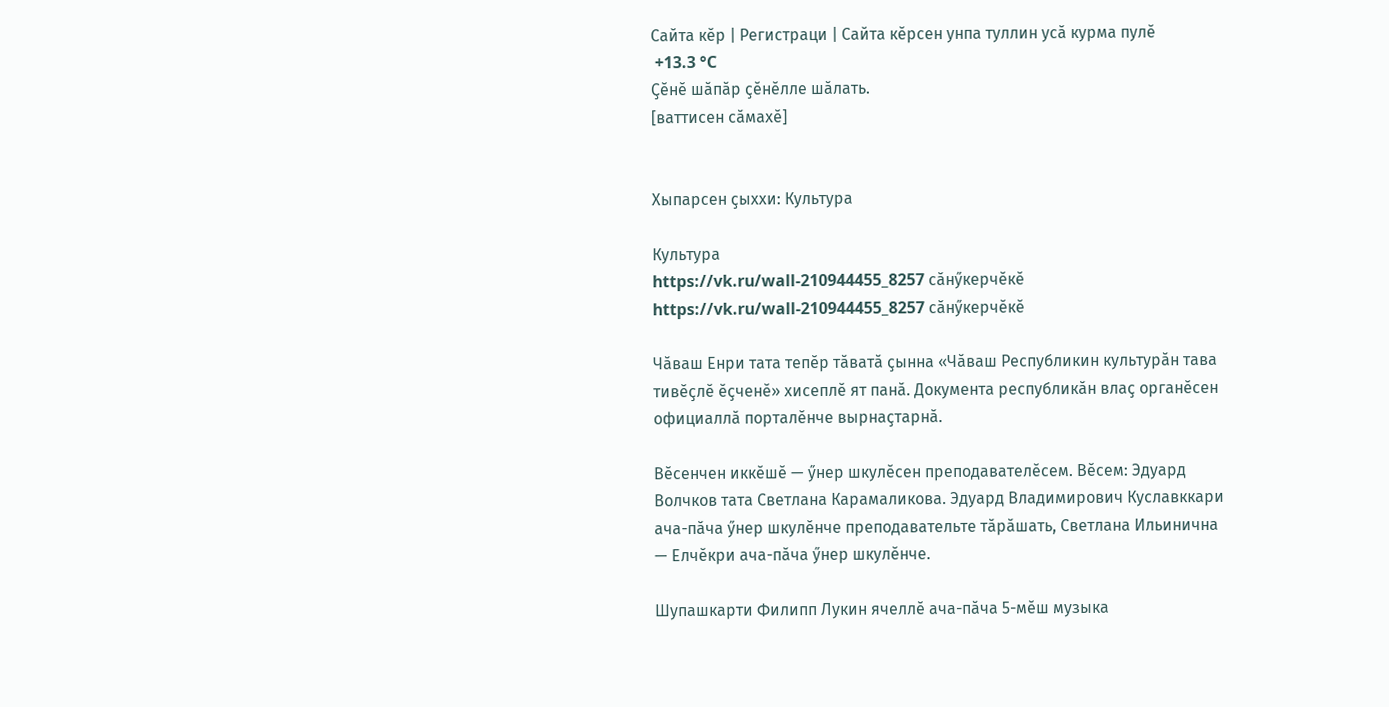Сайта кӗр | Регистраци | Сайта кӗрсен унпа туллин усӑ курма пулӗ
 +13.3 °C
Ҫӗнӗ шӑпӑр ҫӗнӗлле шӑлать.
[ваттисен сӑмахӗ]


Хыпарсен ҫыххи: Культура

Культура
https://vk.ru/wall-210944455_8257 сӑнӳкерчӗкӗ
https://vk.ru/wall-210944455_8257 сӑнӳкерчӗкӗ

Чӑваш Енри тата тепӗр тӑватӑ ҫынна «Чӑваш Республикин культурӑн тава тивӗҫлӗ ӗҫченӗ» хисеплӗ ят панӑ. Документа республикӑн влаҫ органӗсен официаллӑ порталӗнче вырнаҫтарнӑ.

Вӗсенчен иккӗшӗ — ӳнер шкулӗсен преподавателӗсем. Вӗсем: Эдуард Волчков тата Светлана Карамаликова. Эдуард Владимирович Куславккари ача-пӑча ӳнер шкулӗнче преподавательте тӑрӑшать, Светлана Ильинична — Елчӗкри ача-пӑча ӳнер шкулӗнче.

Шупашкарти Филипп Лукин ячеллӗ ача-пӑча 5-мӗш музыка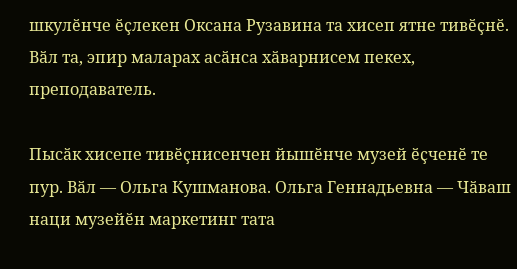шкулӗнче ӗҫлекен Оксана Рузавина та хисеп ятне тивӗҫнӗ. Вӑл та, эпир маларах асӑнса хӑварнисем пекех, преподаватель.

Пысӑк хисепе тивӗҫнисенчен йышӗнче музей ӗҫченӗ те пур. Вӑл — Ольга Кушманова. Ольга Геннадьевна — Чӑваш наци музейӗн маркетинг тата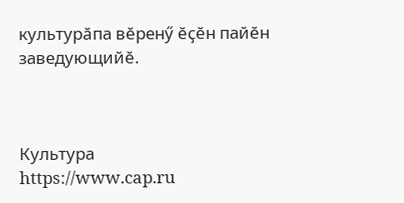культурӑпа вӗренӳ ӗҫӗн пайӗн заведующийӗ.



Культура
https://www.cap.ru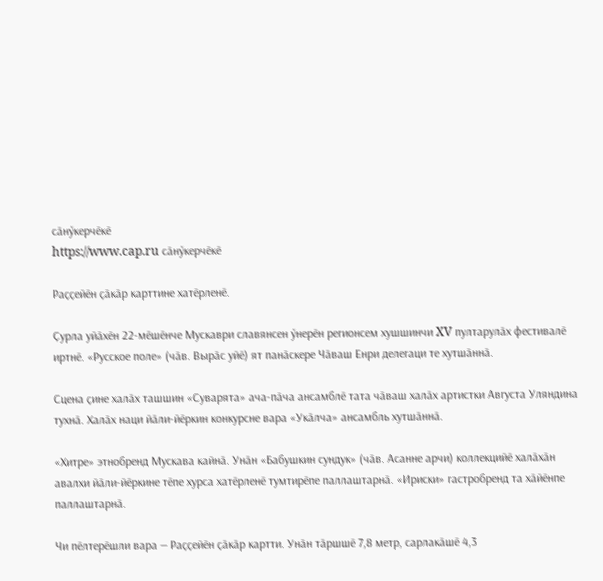сӑнӳкерчӗкӗ
https://www.cap.ru сӑнӳкерчӗкӗ

Раҫҫейӗн ҫӑкӑр карттине хатӗрленӗ.

Ҫурла уйӑхӗн 22-мӗшӗнче Мускаври славянсен ӳнерӗн регионсем хушшинчи XV пултарулӑх фестивалӗ иртнӗ. «Русское поле» (чӑв. Вырӑс уйӗ) ят панӑскере Чӑваш Енри делегаци те хутшӑннӑ.

Сцена ҫине халӑх ташшин «Суварята» ача-пӑча ансамблӗ тата чӑваш халӑх артистки Августа Уляндина тухнӑ. Халӑх наци йӑли-йӗркин конкурсне вара «Укӑлча» ансамбль хутшӑннӑ.

«Хитре» этнобренд Мускава кайнӑ. Унӑн «Бабушкин сундук» (чӑв. Асанне арчи) коллекцийӗ халӑхӑн авалхи йӑли-йӗркине тӗпе хурса хатӗрленӗ тумтирӗпе паллаштарнӑ. «Ириски» гастробренд та хӑйӗнпе паллаштарнӑ.

Чи пӗлтерӗшли вара — Раҫҫейӗн ҫӑкӑр картти. Унӑн тӑршшӗ 7,8 метр, сарлакӑшӗ 4,3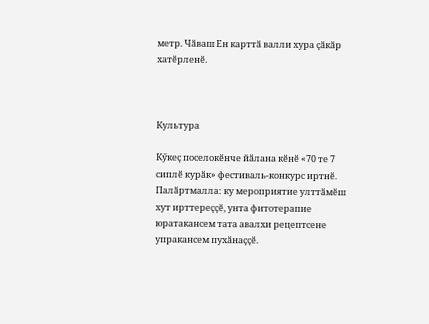метр. Чӑваш Ен карттӑ валли хура ҫӑкӑр хатӗрленӗ.



Культура

Кӳкеҫ поселокӗнче йӑлана кӗнӗ «70 те 7 сиплӗ курӑк» фестиваль-конкурс иртнӗ. Палӑртмалла: ку мероприятие улттӑмӗш хут ирттереҫҫӗ, унта фитотерапие юратакансем тата авалхи рецептсене упракансем пухӑнаҫҫӗ.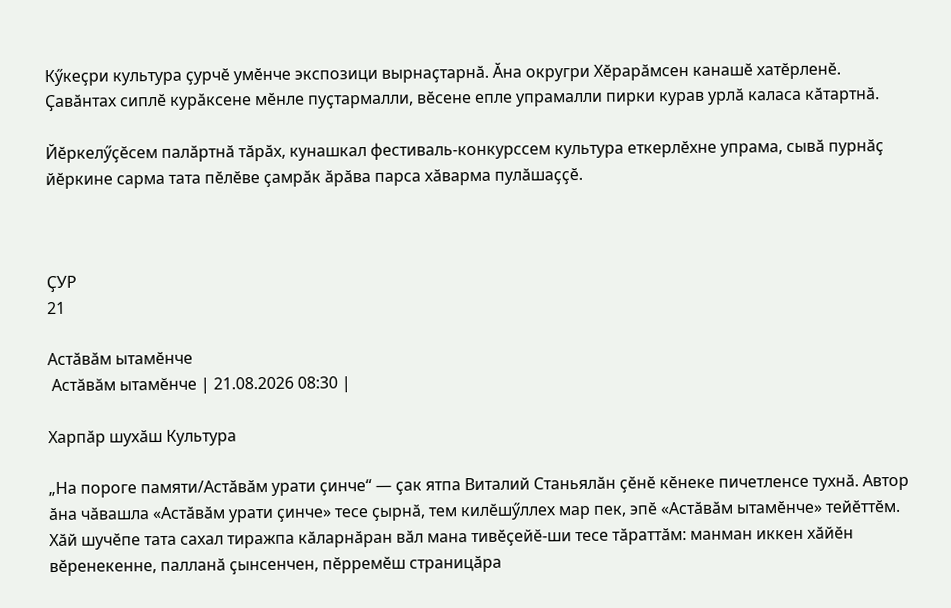Кӳкеҫри культура ҫурчӗ умӗнче экспозици вырнаҫтарнӑ. Ӑна округри Хӗрарӑмсен канашӗ хатӗрленӗ. Ҫавӑнтах сиплӗ курӑксене мӗнле пуҫтармалли, вӗсене епле упрамалли пирки курав урлӑ каласа кӑтартнӑ.

Йӗркелӳҫӗсем палӑртнӑ тӑрӑх, кунашкал фестиваль-конкурссем культура еткерлӗхне упрама, сывӑ пурнӑҫ йӗркине сарма тата пӗлӗве ҫамрӑк ӑрӑва парса хӑварма пулӑшаҫҫӗ.



ҪУР
21

Астӑвӑм ытамӗнче
 Астăвăм ытамĕнче | 21.08.2026 08:30 |

Харпӑр шухӑш Культура

„На пороге памяти/Астӑвӑм урати ҫинче“ — ҫак ятпа Виталий Станьялӑн ҫӗнӗ кӗнеке пичетленсе тухнӑ. Автор ӑна чӑвашла «Астӑвӑм урати ҫинче» тесе ҫырнӑ, тем килӗшӳллех мар пек, эпӗ «Астӑвӑм ытамӗнче» тейӗттӗм. Хӑй шучӗпе тата сахал тиражпа кӑларнӑран вӑл мана тивӗҫейӗ-ши тесе тӑраттӑм: манман иккен хӑйӗн вӗренекенне, палланӑ ҫынсенчен, пӗрремӗш страницӑра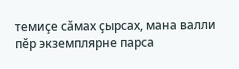темиҫе сӑмах ҫырсах, мана валли пӗр экземплярне парса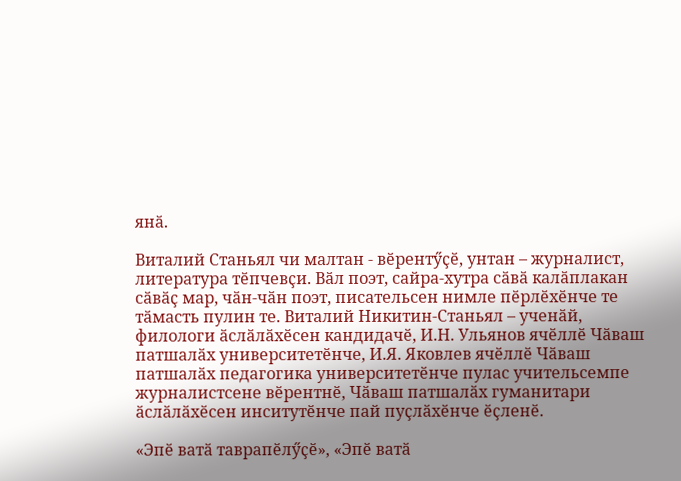янӑ.

Виталий Станьял чи малтан - вӗрентӳҫӗ, унтан – журналист, литература тӗпчевҫи. Вӑл поэт, сайра-хутра сӑвӑ калӑплакан сӑвӑҫ мар, чӑн-чӑн поэт, писательсен нимле пӗрлӗхӗнче те тӑмасть пулин те. Виталий Никитин-Станьял – ученӑй, филологи ӑслӑлӑхӗсен кандидачӗ, И.Н. Ульянов ячӗллӗ Чӑваш патшалӑх университетӗнче, И.Я. Яковлев ячӗллӗ Чӑваш патшалӑх педагогика университетӗнче пулас учительсемпе журналистсене вӗрентнӗ, Чӑваш патшалӑх гуманитари ӑслӑлӑхӗсен инситутӗнче пай пуҫлӑхӗнче ӗҫленӗ.

«Эпӗ ватӑ таврапӗлӳҫӗ», «Эпӗ ватӑ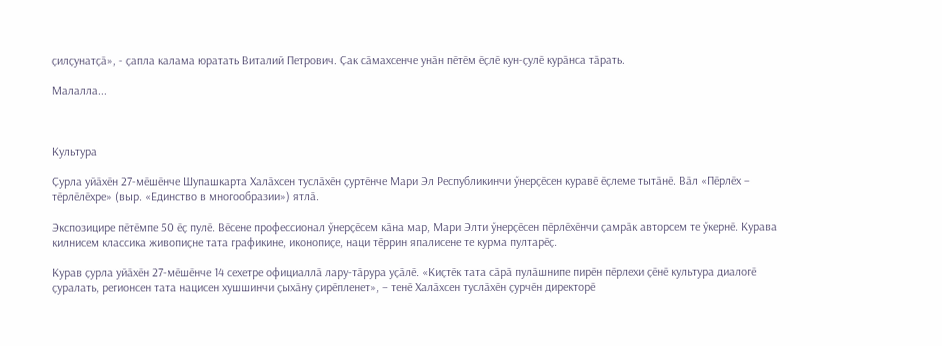ҫилҫунатҫӑ», - ҫапла калама юратать Виталий Петрович. Ҫак сӑмахсенче унӑн пӗтӗм ӗҫлӗ кун-ҫулӗ курӑнса тӑрать.

Малалла...



Культура

Ҫурла уйӑхӗн 27-мӗшӗнче Шупашкарта Халӑхсен туслӑхӗн ҫуртӗнче Мари Эл Республикинчи ӳнерҫӗсен куравӗ ӗҫлеме тытӑнӗ. Вӑл «Пӗрлӗх – тӗрлӗлӗхре» (выр. «Единство в многообразии») ятлӑ.

Экспозицире пӗтӗмпе 50 ӗҫ пулӗ. Вӗсене профессионал ӳнерҫӗсем кӑна мар, Мари Элти ӳнерҫӗсен пӗрлӗхӗнчи ҫамрӑк авторсем те ӳкернӗ. Курава килнисем классика живопиҫне тата графикине, иконопиҫе, наци тӗррин япалисене те курма пултарӗҫ.

Курав ҫурла уйӑхӗн 27-мӗшӗнче 14 сехетре официаллӑ лару-тӑрура уҫӑлӗ. «Киҫтӗк тата сӑрӑ пулӑшнипе пирӗн пӗрлехи ҫӗнӗ культура диалогӗ ҫуралать, регионсен тата нацисен хушшинчи ҫыхӑну ҫирӗпленет», – тенӗ Халӑхсен туслӑхӗн ҫурчӗн директорӗ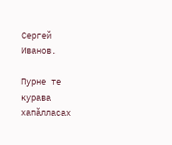Сергей Иванов.

Пурне те курава хапӑлласах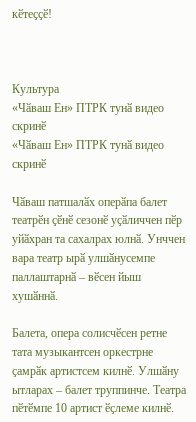кӗтеҫҫӗ!



Культура
«Чӑваш Ен» ПТРК тунӑ видео скринӗ
«Чӑваш Ен» ПТРК тунӑ видео скринӗ

Чӑваш патшалӑх оперӑпа балет театрӗн ҫӗнӗ сезонӗ уҫӑличчен пӗр уйӑхран та сахалрах юлнӑ. Унччен вара театр ырӑ улшӑнусемпе паллаштарнӑ – вӗсен йыш хушӑннӑ.

Балета, опера солисчӗсен ретне тата музыкантсен оркестрне ҫамрӑк артистсем килнӗ. Улшӑну ытларах – балет труппинче. Театра пӗтӗмпе 10 артист ӗҫлеме килнӗ.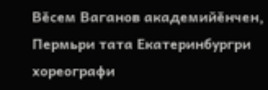Вӗсем Ваганов академийӗнчен, Пермьри тата Екатеринбургри хореографи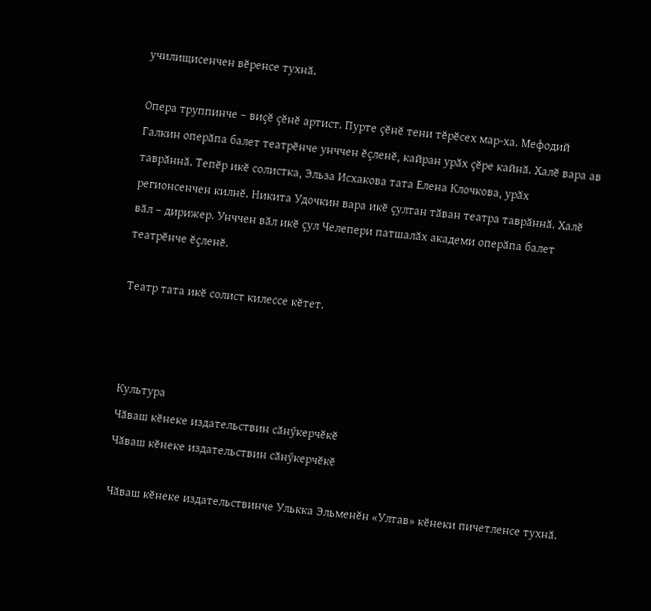училищисенчен вӗренсе тухнӑ.

Опера труппинче – виҫӗ ҫӗнӗ артист. Пурте ҫӗнӗ тени тӗрӗсех мар-ха. Мефодий Галкин оперӑпа балет театрӗнче унччен ӗҫленӗ, кайран урӑх ҫӗре кайнӑ. Халӗ вара ав таврӑннӑ. Тепӗр икӗ солистка, Эльза Исхакова тата Елена Клочкова, урӑх регионсенчен килнӗ. Никита Удочкин вара икӗ ҫултан тӑван театра таврӑннӑ. Халӗ вӑл – дирижер. Унччен вӑл икӗ ҫул Челепери патшалӑх академи оперӑпа балет театрӗнче ӗҫленӗ.

Театр тата икӗ солист килессе кӗтет.



Культура
Чӑваш кӗнеке издательствин сӑнӳкерчӗкӗ
Чӑваш кӗнеке издательствин сӑнӳкерчӗкӗ

Чӑваш кӗнеке издательствинче Улькка Эльменӗн «Ултав» кӗнеки пичетленсе тухнӑ.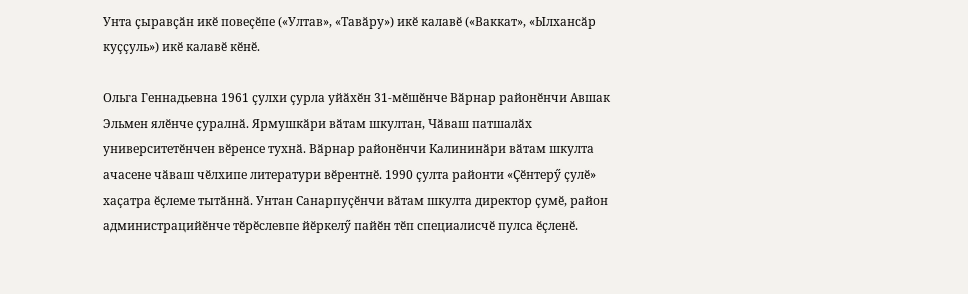Унта ҫыравҫӑн икӗ повеҫӗпе («Ултав», «Тавӑру») икӗ калавӗ («Ваккат», «Ылхансӑр куҫҫуль») икӗ калавӗ кӗнӗ.

Ольга Геннадьевна 1961 ҫулхи ҫурла уйӑхӗн 31-мӗшӗнче Вӑрнар районӗнчи Авшак Эльмен ялӗнче ҫуралнӑ. Ярмушкӑри вӑтам шкултан, Чӑваш патшалӑх университетӗнчен вӗренсе тухнӑ. Вӑрнар районӗнчи Калининӑри вӑтам шкулта ачасене чӑваш чӗлхипе литератури вӗрентнӗ. 1990 ҫулта районти «Ҫӗнтерӳ ҫулӗ» хаҫатра ӗҫлеме тытӑннӑ. Унтан Санарпуҫӗнчи вӑтам шкулта директор ҫумӗ, район администрацийӗнче тӗрӗслевпе йӗркелӳ пайӗн тӗп специалисчӗ пулса ӗҫленӗ.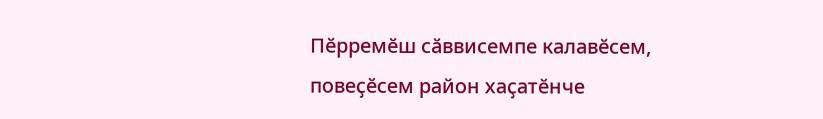Пӗрремӗш сӑввисемпе калавӗсем, повеҫӗсем район хаҫатӗнче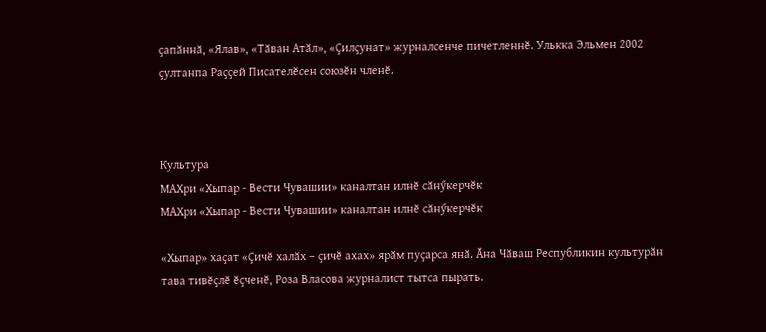ҫапӑннӑ, «Ялав», «Тӑван Атӑл», «Ҫилҫунат» журналсенче пичетленнӗ. Улькка Эльмен 2002 ҫултанпа Раҫҫей Писателӗсен союзӗн членӗ.



Культура
МАХри «Хыпар - Вести Чувашии» каналтан илнӗ сӑнӳкерчӗк
МАХри «Хыпар - Вести Чувашии» каналтан илнӗ сӑнӳкерчӗк

«Хыпар» хаҫат «Ҫичӗ халӑх – ҫичӗ ахах» ярӑм пуҫарса янӑ. Ӑна Чӑваш Республикин культурӑн тава тивӗҫлӗ ӗҫченӗ, Роза Власова журналист тытса пырать.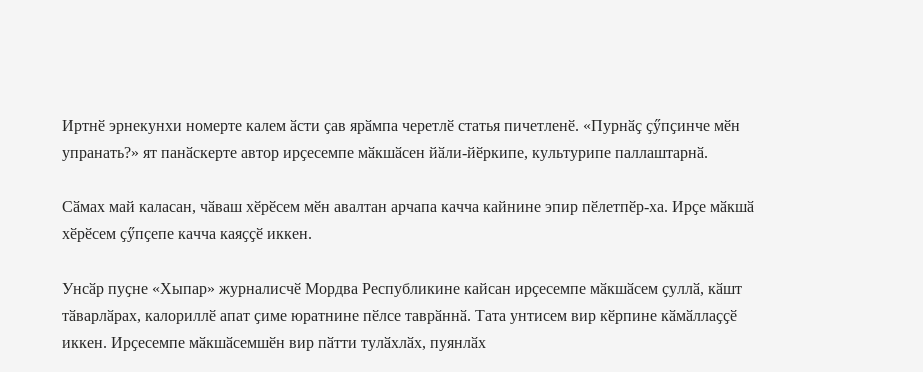Иртнӗ эрнекунхи номерте калем ӑсти ҫав ярӑмпа черетлӗ статья пичетленӗ. «Пурнӑҫ ҫӳпҫинче мӗн упранать?» ят панӑскерте автор ирҫесемпе мӑкшӑсен йӑли-йӗркипе, культурипе паллаштарнӑ.

Сӑмах май каласан, чӑваш хӗрӗсем мӗн авалтан арчапа качча кайнине эпир пӗлетпӗр-ха. Ирҫе мӑкшӑ хӗрӗсем ҫӳпҫепе качча каяҫҫӗ иккен.

Унсӑр пуҫне «Хыпар» журналисчӗ Мордва Республикине кайсан ирҫесемпе мӑкшӑсем ҫуллӑ, кӑшт тӑварлӑрах, калориллӗ апат ҫиме юратнине пӗлсе таврӑннӑ. Тата унтисем вир кӗрпине кӑмӑллаҫҫӗ иккен. Ирҫесемпе мӑкшӑсемшӗн вир пӑтти тулӑхлӑх, пуянлӑх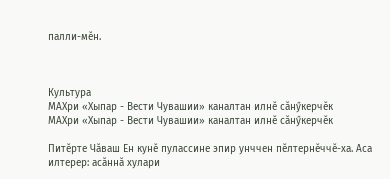палли-мӗн.



Культура
МАХри «Хыпар - Вести Чувашии» каналтан илнӗ сӑнӳкерчӗк
МАХри «Хыпар - Вести Чувашии» каналтан илнӗ сӑнӳкерчӗк

Питӗрте Чӑваш Ен кунӗ пулассине эпир унччен пӗлтернӗччӗ-ха. Аса илтерер: асӑннӑ хулари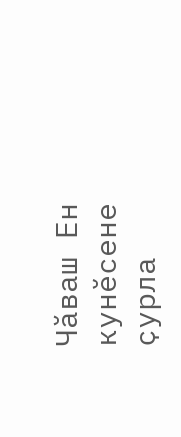Чӑваш Ен кунӗсене ҫурла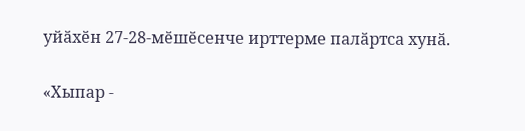уйӑхӗн 27-28-мӗшӗсенче ирттерме палӑртса хунӑ.

«Хыпар -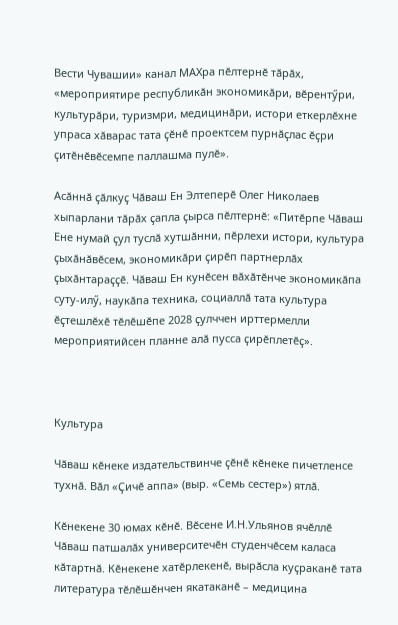Вести Чувашии» канал МАХра пӗлтернӗ тӑрӑх, «мероприятире республикӑн экономикӑри, вӗрентӳри, культурӑри, туризмри, медицинӑри, истори еткерлӗхне упраса хӑварас тата ҫӗнӗ проектсем пурнӑҫлас ӗҫри ҫитӗнӗвӗсемпе паллашма пулӗ».

Асӑннӑ ҫӑлкуҫ Чӑваш Ен Элтеперӗ Олег Николаев хыпарлани тӑрӑх ҫапла ҫырса пӗлтернӗ: «Питӗрпе Чӑваш Ене нумай ҫул туслӑ хутшӑнни, пӗрлехи истори, культура ҫыхӑнӑвӗсем, экономикӑри ҫирӗп партнерлӑх ҫыхӑнтараҫҫӗ. Чӑваш Ен кунӗсен вӑхӑтӗнче экономикӑпа суту-илӳ, наукӑпа техника, социаллӑ тата культура ӗҫтешлӗхӗ тӗлӗшӗпе 2028 ҫулччен ирттермелли мероприятийсен планне алӑ пусса ҫирӗплетӗҫ».



Культура

Чӑваш кӗнеке издательствинче ҫӗнӗ кӗнеке пичетленсе тухнӑ. Вӑл «Ҫичӗ аппа» (выр. «Семь сестер») ятлӑ.

Кӗнекене 30 юмах кӗнӗ. Вӗсене И.Н.Ульянов ячӗллӗ Чӑваш патшалӑх университечӗн студенчӗсем каласа кӑтартнӑ. Кӗнекене хатӗрлекенӗ, вырӑсла куҫраканӗ тата литература тӗлӗшӗнчен якатаканӗ – медицина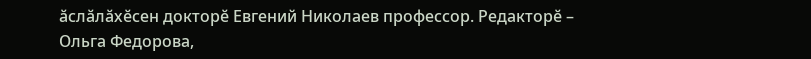ӑслӑлӑхӗсен докторӗ Евгений Николаев профессор. Редакторӗ – Ольга Федорова,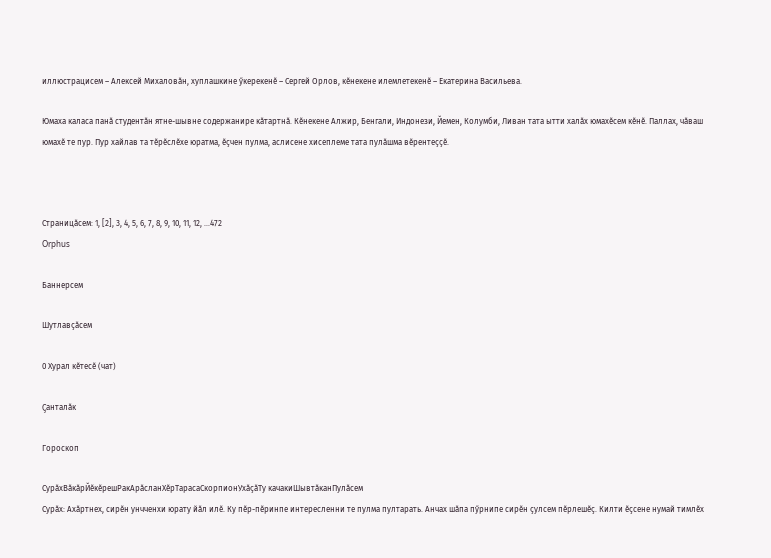иллюстрацисем – Алексей Михаловӑн, хуплашкине ӳкерекенӗ – Сергей Орлов, кӗнекене илемлетекенӗ – Екатерина Васильева.

Юмаха каласа панӑ студентӑн ятне-шывне содержанире кӑтартнӑ. Кӗнекене Алжир, Бенгали, Индонези, Йемен, Колумби, Ливан тата ытти халӑх юмахӗсем кӗнӗ. Паллах, чӑваш юмахӗ те пур. Пур хайлав та тӗрӗслӗхе юратма, ӗҫчен пулма, аслисене хисеплеме тата пулӑшма вӗрентеҫҫӗ.



Страницӑсем: 1, [2], 3, 4, 5, 6, 7, 8, 9, 10, 11, 12, ...472
Orphus

Баннерсем

Шутлавҫӑсем

0 Хурал кӗтесӗ (чат)

Ҫанталӑк

Гороскоп

СурӑхВӑкӑрЙӗкӗрешРакАрӑсланХӗрТарасаСкорпионУхӑҫӑТу качакиШывтӑканПулӑсем
Сурӑх: Ахӑртнех, сирӗн унчченхи юрату йӑл илӗ. Ку пӗр-пӗринпе интересленни те пулма пултарать. Анчах шӑпа пӳрнипе сирӗн ҫулсем пӗрлешӗҫ. Килти ӗҫсене нумай тимлӗх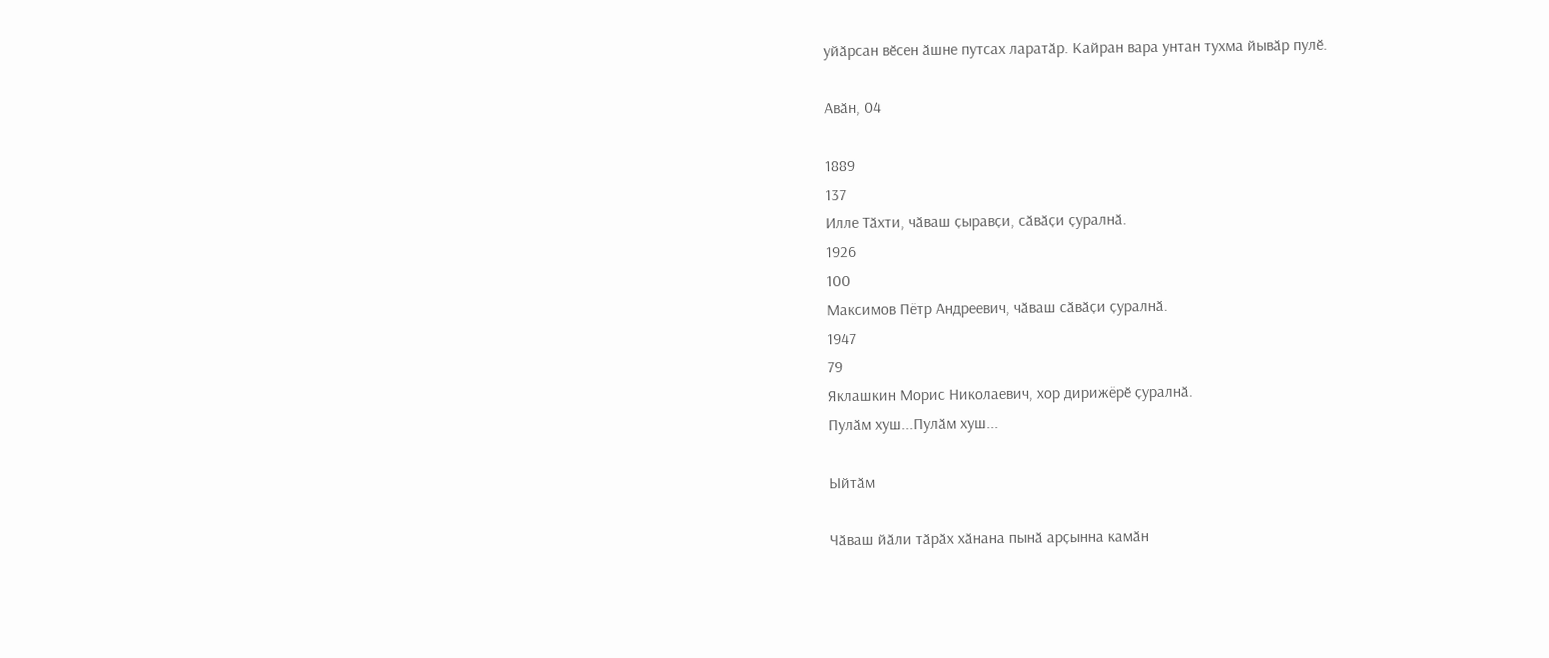уйӑрсан вӗсен ӑшне путсах ларатӑр. Кайран вара унтан тухма йывӑр пулӗ.

Авӑн, 04

1889
137
Илле Тӑхти, чӑваш ҫыравҫи, сӑвӑҫи ҫуралнӑ.
1926
100
Максимов Пётр Андреевич, чӑваш сӑвӑҫи ҫуралнӑ.
1947
79
Яклашкин Морис Николаевич, хор дирижёрӗ ҫуралнӑ.
Пулӑм хуш...Пулӑм хуш...

Ыйтӑм

Чӑваш йӑли тӑрӑх хӑнана пынӑ арҫынна камӑн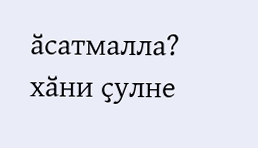ӑсатмалла?
хӑни ҫулне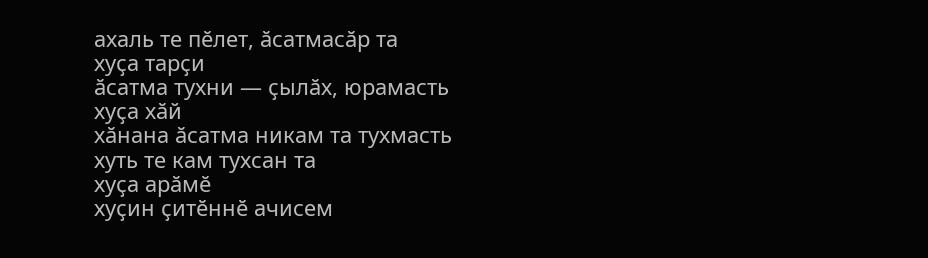ахаль те пӗлет, ӑсатмасӑр та
хуҫа тарҫи
ӑсатма тухни — ҫылӑх, юрамасть
хуҫа хӑй
хӑнана ӑсатма никам та тухмасть
хуть те кам тухсан та
хуҫа арӑмӗ
хуҫин ҫитӗннӗ ачисем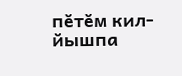пӗтӗм кил-йышпа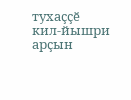тухаҫҫӗ
кил-йышри арҫын